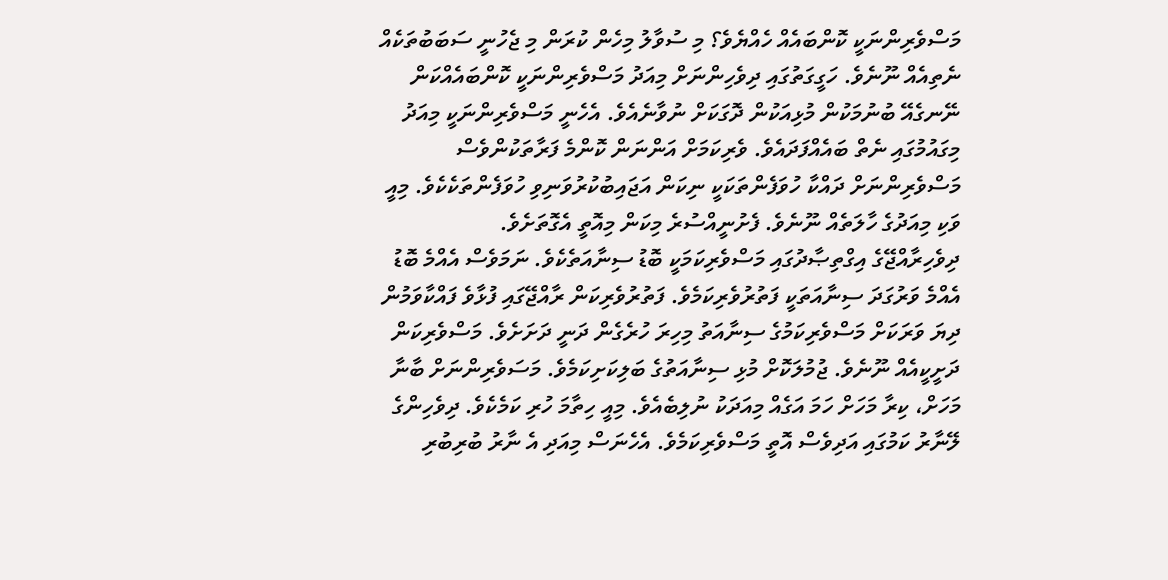މަސްވެރިންނަކީ ކޮންބައެއް ހެއްޔެވެ؟ މި ސުވާލު މިހެން ކުރަން މި ޖެހުނީ ސަބަބުތަކެއް ނެތިއެއް ނޫނެވެ. ހަގީގަތުގައި ދިވެހިންނަށް މިއަދު މަސްވެރިންނަކީ ކޮންބައެއްކަން ނޭނގެއޭ ބުނުމަކުން މުޅިއަކުން ދޮގަކަށް ނުވާނެއެވެ. އެހެނީ މަސްވެރިންނަކީ މިއަދު މިގައުމުގައި ނެތް ބައެއްފަދައެވެ. ވެރިކަމަށް އަންނަން ކޮންމެ ފަރާތަކުންވެސް މަސްވެރިންނަށް ދައްކާ ހުވަފެންތަކަކީ ނިކަން އަޖައިބުކުރުވަނިވި ހުވަފެންތަކެކެވެ. މިއީ ވަކި މިއަދުގެ ހާލަތެއް ނޫނެވެ. ފެށުނީއްސުރެ މިކަން މިއޮތީ އެގޮތަށެވެ.
ދިވެހިރާއްޖޭގެ އިގްތިޞާދުގައި މަސްވެރިކަމަކީ ބޮޑު ސިނާއަތެކެވެ. ނަމަވެސް އެއްމެ ބޮޑު އެއްމެ ވަރުގަދަ ސިނާއަތަކީ ފަތުރުވެރިކަމެވެ. ފަތުރުވެރިކަން ރާއްޖޭގައި ފުޅާވެ ފައްކާވަމުން ދިޔަ ވަރަކަށް މަސްވެރިކަމުގެ ސިނާއަތު މިހިރަ ހުރެގެން ދަނީ ދަށަށެވެ. މަސްވެރިކަން ދަށީކީއެއް ނޫނެވެ. ޖުމުލަކޮށް މުޅި ސިނާއަތުގެ ބަލިކަށިކަމެވެ. މަސަވެރިންނަށް ބާނާ މަހަށް، ކިރާ މަހަށް ހަމަ އަގެއް މިއަދަކު ނުލިބެއެވެ. މިއީ ހިތާމަ ހުރި ކަމެކެވެ. ދިވެހިންގެ ލޭނާރު ކަމުގައި އަދިވެސް އޮތީ މަސްވެރިކަމެވެ. އެހެނަސް މިއަދި އެ ނާރު ބުރިބުރި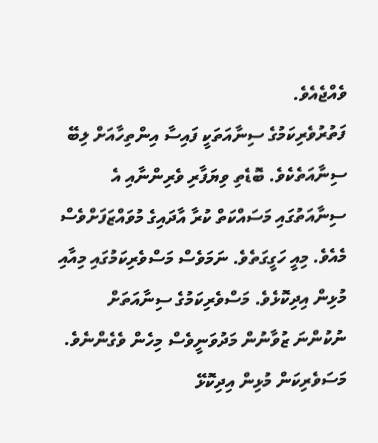ވެއްޖެއެވެ.
ފަތުރުވެރިކަމުގެ ސިނާއަތަކީ ފައިސާ އިންތިހާއަށް ލިބޭ ސިނާއަތެކެވެ. ބޮޑެތި ވިޔަފާރި ވެރިންނާއި އެ ސިނާއަތުގައި މަސައްކަތް ކުރާ އާދައިގެ މުވައްޒަފަށްވެސް މެއެވެ. މިއީ ހަގީގަތެވެ. ނަމަވެސް މަސްވެރިކަމުގައި މިއާއި މުޅިން އިދިކޮޅެވެ. މަސްވެރިކަމުގެ ސިނާއަތަށް ނުކުންނަ ޒުވާނުން މަދުވަނީވެސް މިހެން ވެގެންނެވެ. މަސަވެރިކަން މުޅިން އިދިކޮޅޭ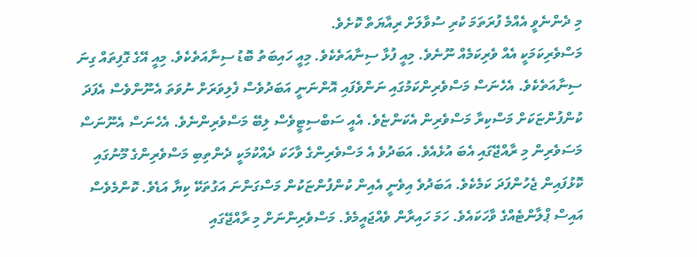މި ދެންނެވީ އެއްމެ ފުރަތަމަ ކުރި ސުވާލަށް ރިއާޔަތް ކޮށެވެ.
މަސްވެރިކަމަކީ އެއް ވެރިކަމެއް ނޫނެވެ. މިއީ ފުޅާ ސިނާއަތެކެވެ. މިއީ ހައިބަތު ބޮޑު ސިނާއަތެކެވެ. މިއީ އޭގެ ގޮފިތައް ގިނަ ސިނާއަތެކެވެ. އެހެނަސް މަސްވެރިންކަމުގައި ނަންވެފައި އޮންނަނީ އަބަދުވެސް ފެލިވަރަށް ނުވަތަ އެނޫންވެސް އެފަދަ ކުންފުންޏަކަށް މަސްކިރާ މަސްވެރިން އެކަންޏެވެ. އެއީ ސަބްސިޓީވެސް ލިބޭ މަސްވެރިންނެވެ. އެހެނަސް އެނޫނަސް މަސަވެރިން މި ރާއްޖޭގައި އެބަ އުޅެއެވެ. އަބަދުވެ އެ މަސްވެރިންގެ ވާހަކަ ދެއްކުމަކީ ދެންތިބި މަސްވެރިންގެ މޫނުގައި ކޮޅުފައިން ޖެހުންފަދަ ކަމެކެވެ. އަބަދުވެ އިވެނީ އެއިން ކުންފުންޏަކުން މަސްގަންނަ އަގުތަކޭ ކިޔާ އަޑެވެ. ކޮންމެވެސް އައިސް ޕްލާންޓެއްގެ ވާހަކައެވެ. ހަމަ ހައިރާން ވެއްޖައީމެވެ. މަސްވެރިންނަށް މި ރާއްޖޭގައި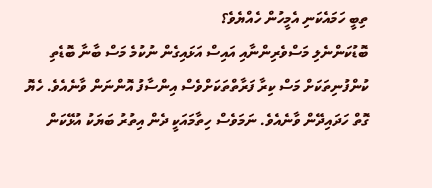ތިބީ ހަމައެކަނި އެމީހުން ހެއްޔެވެ؟
ބޮޑުކަންނެލި މަސްވެރިންނާއި އައިސް އަޅައިގެން ނުކުމެ މަސް ބާނާ ބޮޑެތި ކުންފުނިތަކަށް މަސް ކިރާ ފަރާތްތަކަށްވެސް އިންސާފު އޮންނަން ވާނެއެވެ. ހެޔޮ ގޮތް ހަދައިދޭން ވާނެއެވެ. ނަމަވެސް ހިތާމައަކީ ދެން އިތުރު ބަޔަކު އުޅޭކަން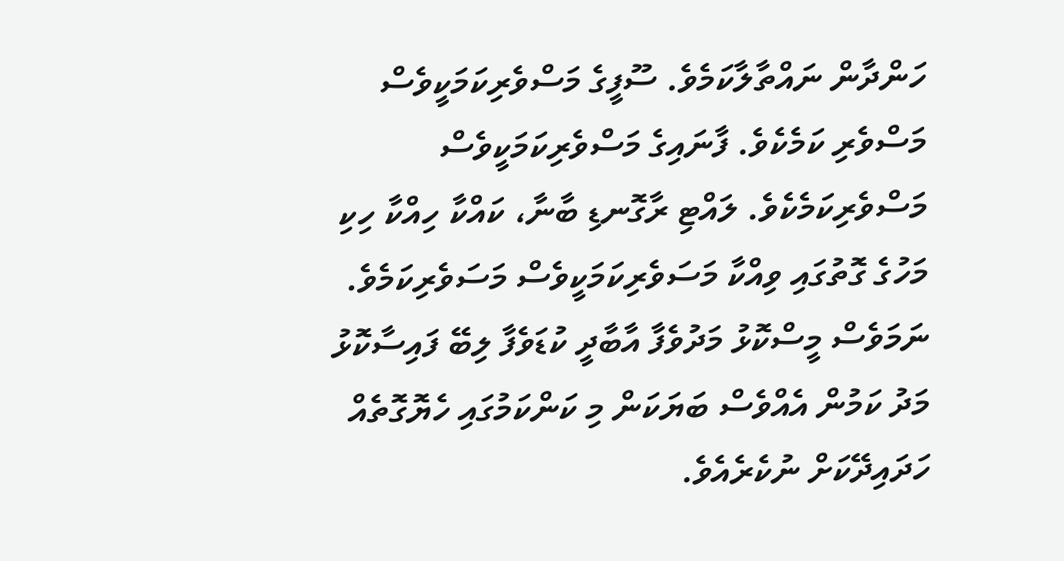ހަންދާން ނައްތާލާކަމެވެ. ސޫފީގެ މަސްވެރިކަމަކީވެސް މަސްވެރި ކަމެކެވެ. ފާނައިގެ މަސްވެރިކަމަކީވެސް މަސްވެރިކަމެކެވެ. ލައްޓި ރާގޮނޑި ބާނާ، ކައްކާ ހިއްކާ ހިކި މަހުގެ ގޮތުގައި ވިއްކާ މަސަވެރިކަމަކީވެސް މަސަވެރިކަމެވެ. ނަމަވެސް މީސްކޮޅު މަދުވެފާ އާބާދީ ކުޑަވެފާ ލިބޭ ފައިސާކޮޅު މަދު ކަމުން އެއްވެސް ބަޔަކަން މި ކަންކަމުގައި ހެޔޮގޮތެއް ހަދައިދޭކަށް ނުކެރެއެވެ.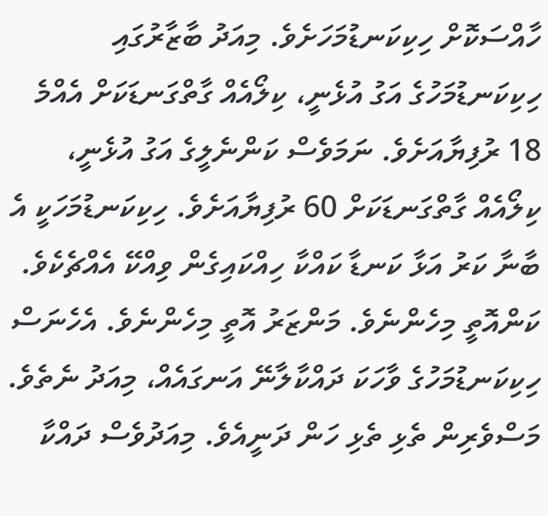ހާއްސަކޮށް ހިކިކަނޑުމަހަށެވެ. މިއަދު ބާޒާރުގައި ހިކިކަނޑުމަހުގެ އަގު އުޅެނީ، ކިލޯއެއް ގާތްގަނޑަކަށް އެއްމެ 18 ރުފިޔާއަށެވެ. ނަމަވެސް ކަންނެލީގެ އަގު އުޅެނީ، ކިލޯއެއް ގާތްގަނޑަކަށް 60 ރުފިޔާއަށެވެ. ހިކިކަނޑުމަހަކީ އެ ބާނާ ކަރު އަޅާ ކަނޑާ ކައްކާ ހިއްކައިގެން ވިއްކޭ އެއްޗެކެވެ.
ކަންއޮތީ މިހެންނެވެ. މަންޒަރު އޮތީ މިހެންނެވެ. އެހެނަސް ހިކިކަނޑުމަހުގެ ވާހަކަ ދައްކާލާނޭ އަނގައެއް، މިއަދު ނެތެވެ. މަސްވެރިން ތެޅި ތެޅި ހަން ދަނީއެވެ. މިއަދުވެސް ދައްކާ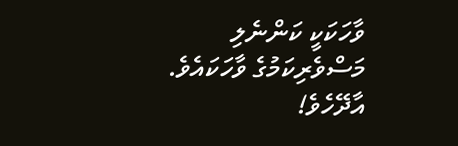ވާހަކަކީ ކަންނެލި މަސްވެރިކަމުގެ ވާހަކައެވެ. އާދޭހެވެ!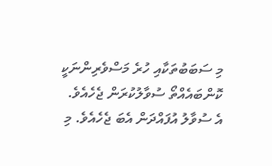މި ސަބަބުތަކާއި ހުރެ މަސްވެރިންނަކީ ކޮންބައެއްތޯ ސުވާލުކުރަން ޖެހެއެވެ. އެ ސުވާލު އުފައްދަން އެބަ ޖެހެއެވެ. މި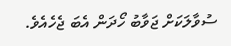ސުވާލަކަށް ޖަވާބު ހޯދަން އެބަ ޖެހެއެވެ.